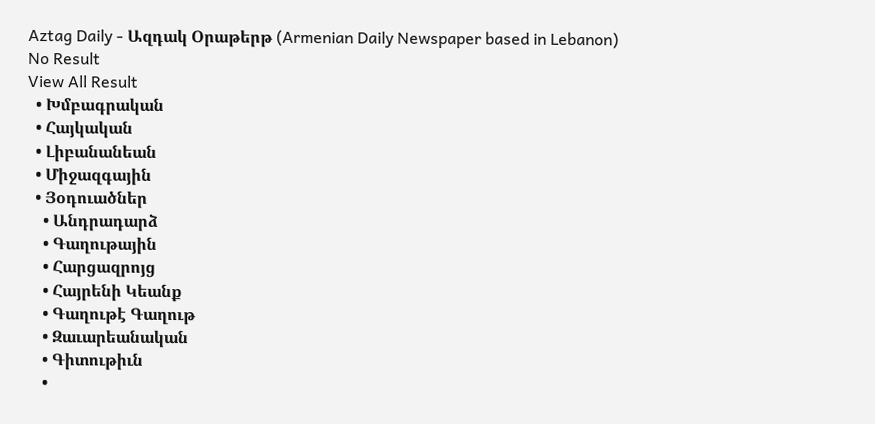Aztag Daily - Ազդակ Օրաթերթ (Armenian Daily Newspaper based in Lebanon)
No Result
View All Result
  • Խմբագրական
  • Հայկական
  • Լիբանանեան
  • Միջազգային
  • Յօդուածներ
    • Անդրադարձ
    • Գաղութային
    • Հարցազրոյց
    • Հայրենի Կեանք
    • Գաղութէ Գաղութ
    • Զաւարեանական
    • Գիտութիւն
    •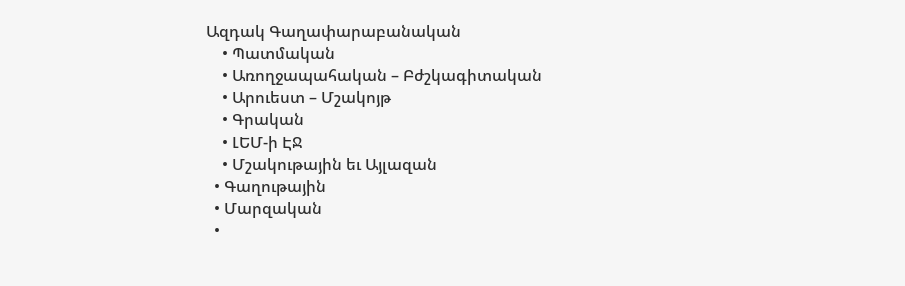Ազդակ Գաղափարաբանական
    • Պատմական
    • Առողջապահական – Բժշկագիտական
    • Արուեստ – Մշակոյթ
    • Գրական
    • ԼԵՄ-ի ԷՋ
    • Մշակութային եւ Այլազան
  • Գաղութային
  • Մարզական
  •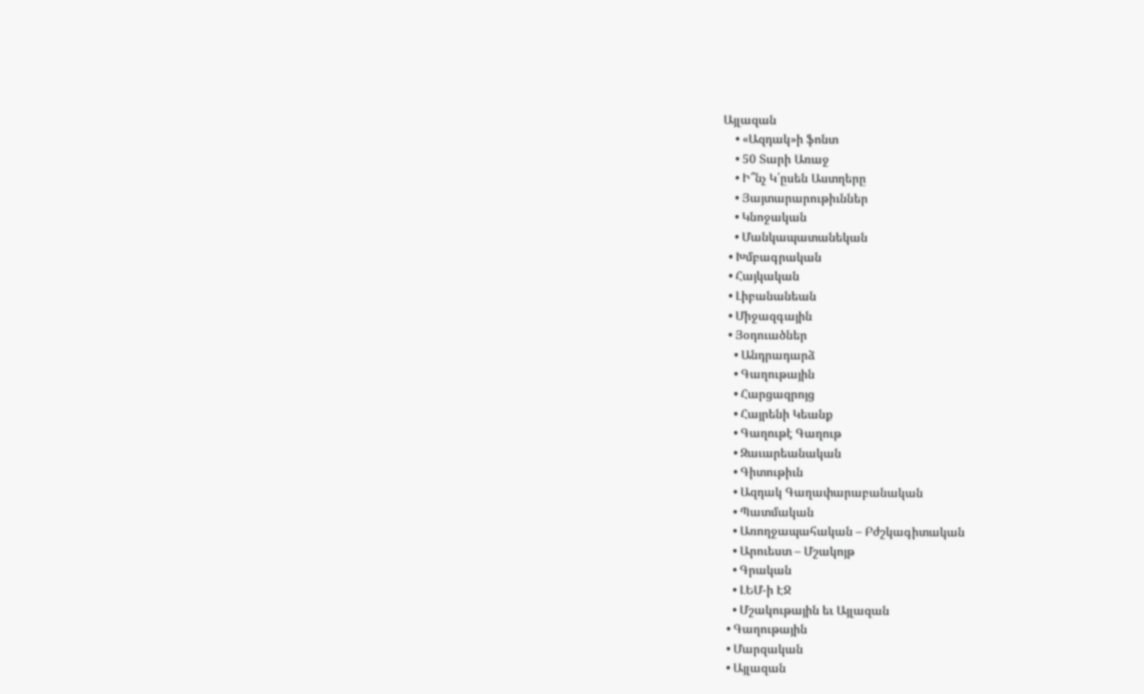Այլազան
    • «Ազդակ»ի ֆոնտ
    • 50 Տարի Առաջ
    • Ի՞նչ Կ՛ըսեն Աստղերը
    • Յայտարարութիւններ
    • Կնոջական
    • Մանկապատանեկան
  • Խմբագրական
  • Հայկական
  • Լիբանանեան
  • Միջազգային
  • Յօդուածներ
    • Անդրադարձ
    • Գաղութային
    • Հարցազրոյց
    • Հայրենի Կեանք
    • Գաղութէ Գաղութ
    • Զաւարեանական
    • Գիտութիւն
    • Ազդակ Գաղափարաբանական
    • Պատմական
    • Առողջապահական – Բժշկագիտական
    • Արուեստ – Մշակոյթ
    • Գրական
    • ԼԵՄ-ի ԷՋ
    • Մշակութային եւ Այլազան
  • Գաղութային
  • Մարզական
  • Այլազան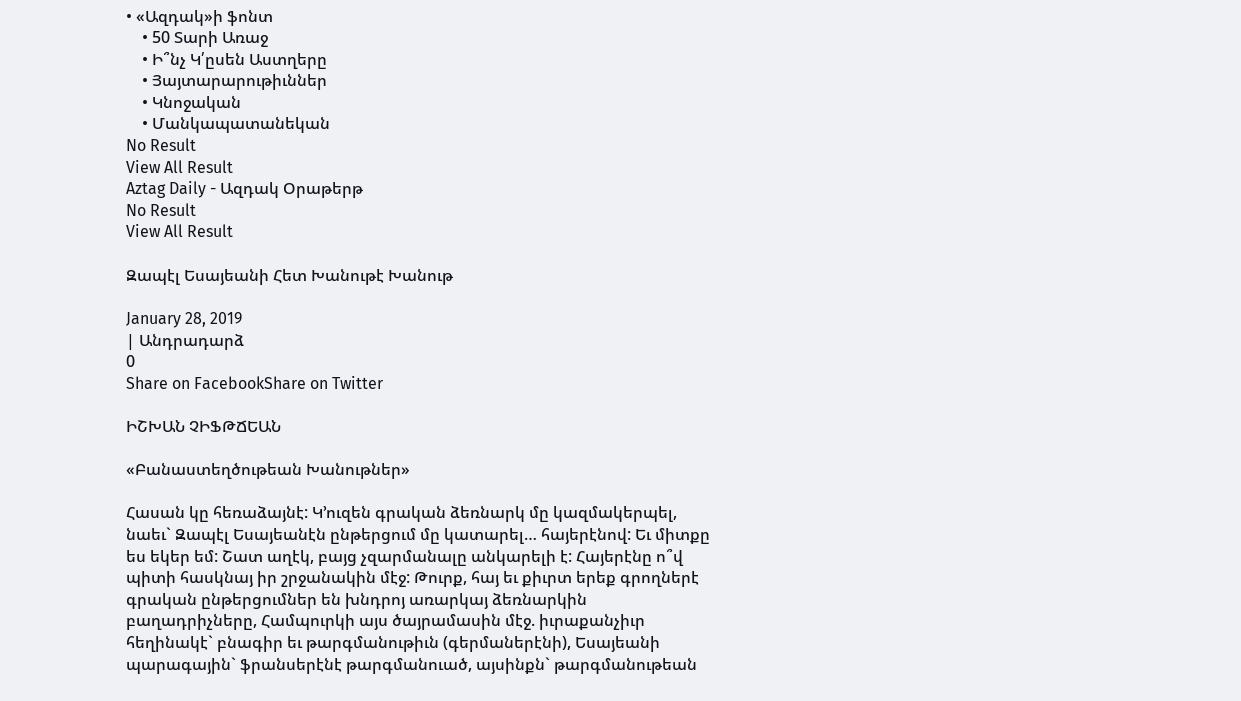• «Ազդակ»ի ֆոնտ
    • 50 Տարի Առաջ
    • Ի՞նչ Կ՛ըսեն Աստղերը
    • Յայտարարութիւններ
    • Կնոջական
    • Մանկապատանեկան
No Result
View All Result
Aztag Daily - Ազդակ Օրաթերթ
No Result
View All Result

Զապէլ Եսայեանի Հետ Խանութէ Խանութ

January 28, 2019
| Անդրադարձ
0
Share on FacebookShare on Twitter

ԻՇԽԱՆ ՉԻՖԹՃԵԱՆ

«Բանաստեղծութեան Խանութներ»

Հասան կը հեռաձայնէ: Կ’ուզեն գրական ձեռնարկ մը կազմակերպել, նաեւ` Զապէլ Եսայեանէն ընթերցում մը կատարել… հայերէնով: Եւ միտքը ես եկեր եմ: Շատ աղէկ, բայց չզարմանալը անկարելի է: Հայերէնը ո՞վ պիտի հասկնայ իր շրջանակին մէջ: Թուրք, հայ եւ քիւրտ երեք գրողներէ գրական ընթերցումներ են խնդրոյ առարկայ ձեռնարկին բաղադրիչները, Համպուրկի այս ծայրամասին մէջ. իւրաքանչիւր հեղինակէ` բնագիր եւ թարգմանութիւն (գերմաներէնի), Եսայեանի պարագային` ֆրանսերէնէ թարգմանուած, այսինքն` թարգմանութեան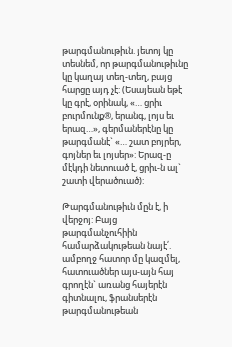թարգմանութիւն. յետոյ կը տեսնեմ, որ թարգմանութիւնը կը կաղայ տեղ-տեղ, բայց հարցը այդ չէ: (Եսայեան եթէ կը գրէ, օրինակ, «… ցրիւ բուրմունք®, երանգ, լոյս եւ երազ…», գերմաներէնը կը թարգմանէ` «… շատ բոյրեր, գոյներ եւ լոյսեր»: Երազ-ը մէկդի նետուած է, ցրիւ-ն ալ` շատի վերածուած):

Թարգմանութիւն մըն է, ի վերջոյ: Բայց թարգմանչուհիին համարձակութեան նայէ՛. ամբողջ հատոր մը կազմել, հատուածներ այս-այն հայ գրողէն` առանց հայերէն գիտնալու, ֆրանսերէն թարգմանութեան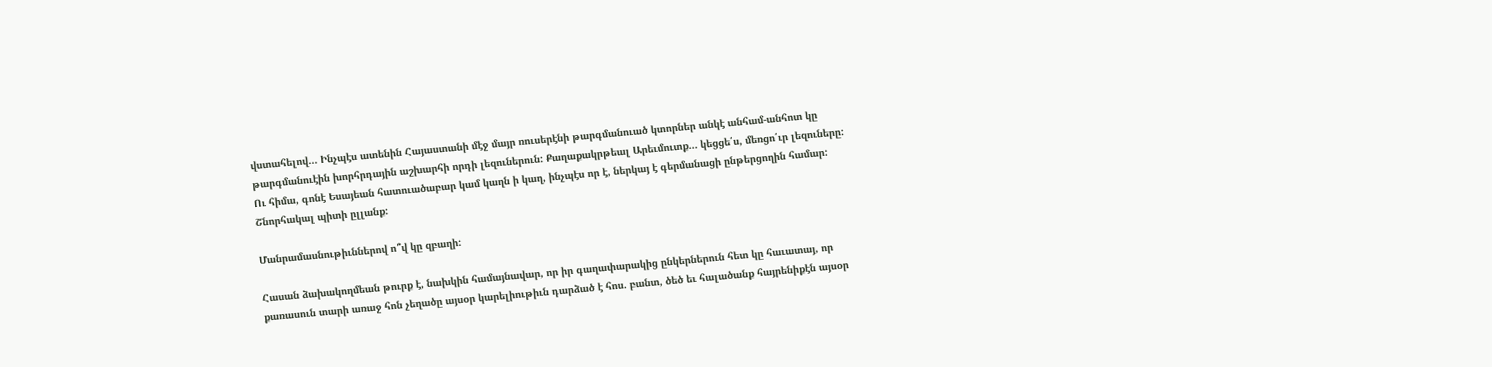վստահելով… Ինչպէս ատենին Հայաստանի մէջ մայր ռուսերէնի թարգմանուած կտորներ անկէ անհամ-անհոտ կը թարգմանուէին խորհրդային աշխարհի որդի լեզուներուն: Քաղաքակրթեալ Արեւմուտք… կեցցե՛ս, մեռցո՛ւր լեզուները: Ու հիմա, գոնէ Եսայեան հատուածաբար կամ կաղն ի կաղ, ինչպէս որ է, ներկայ է գերմանացի ընթերցողին համար: Շնորհակալ պիտի ըլլանք:

Մանրամասնութիւններով ո՞վ կը զբաղի:

Հասան ձախակողմեան թուրք է, նախկին համայնավար, որ իր գաղափարակից ընկերներուն հետ կը հաւատայ, որ քառասուն տարի առաջ հոն չեղածը այսօր կարելիութիւն դարձած է հոս. բանտ, ծեծ եւ հալածանք հայրենիքէն այսօր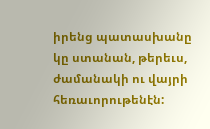իրենց պատասխանը կը ստանան, թերեւս, ժամանակի ու վայրի հեռաւորութենէն: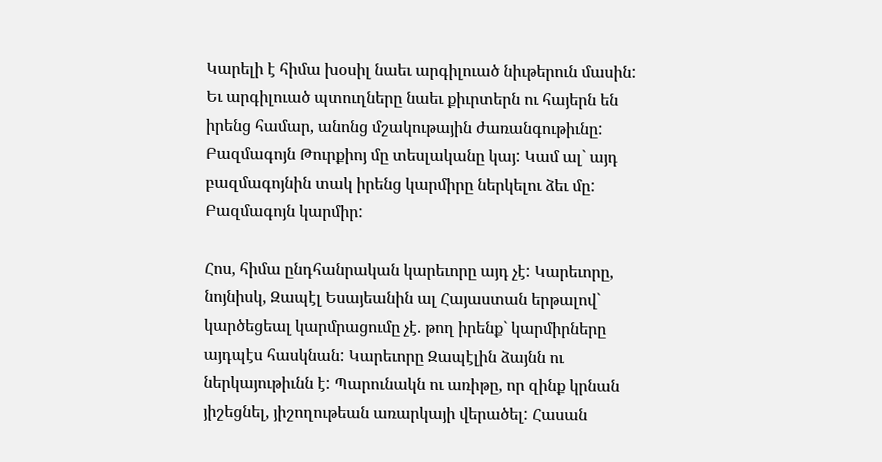Կարելի է հիմա խօսիլ նաեւ արգիլուած նիւթերուն մասին: Եւ արգիլուած պտուղները նաեւ քիւրտերն ու հայերն են իրենց համար, անոնց մշակութային ժառանգութիւնը: Բազմագոյն Թուրքիոյ մը տեսլականը կայ: Կամ ալ` այդ բազմագոյնին տակ իրենց կարմիրը ներկելու ձեւ մը: Բազմագոյն կարմիր:

Հոս, հիմա ընդհանրական կարեւորը այդ չէ: Կարեւորը, նոյնիսկ, Զապէլ Եսայեանին ալ Հայաստան երթալով` կարծեցեալ կարմրացումը չէ. թող իրենք` կարմիրները այդպէս հասկնան: Կարեւորը Զապէլին ձայնն ու ներկայութիւնն է: Պարունակն ու առիթը, որ զինք կրնան յիշեցնել, յիշողութեան առարկայի վերածել: Հասան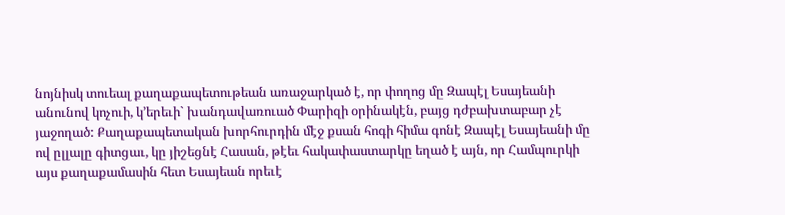նոյնիսկ տուեալ քաղաքապետութեան առաջարկած է, որ փողոց մը Զապէլ Եսայեանի անունով կոչուի, կ’երեւի` խանդավառուած Փարիզի օրինակէն, բայց դժբախտաբար չէ յաջողած: Քաղաքապետական խորհուրդին մէջ քսան հոգի հիմա գոնէ Զապէլ Եսայեանի մը ով ըլլալը գիտցաւ, կը յիշեցնէ Հասան, թէեւ հակափաստարկը եղած է այն, որ Համպուրկի այս քաղաքամասին հետ Եսայեան որեւէ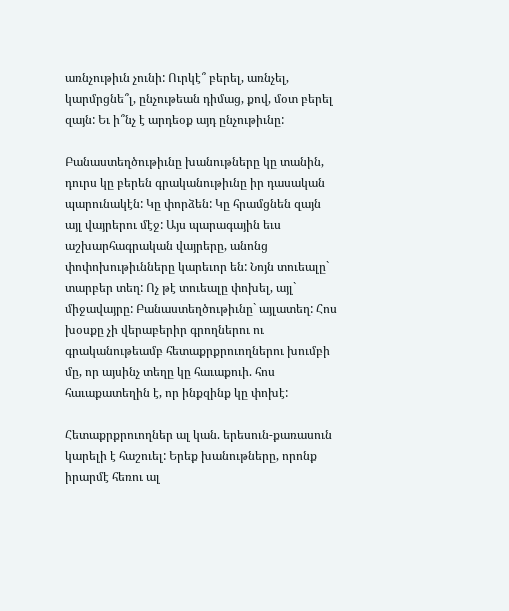առնչութիւն չունի: Ուրկէ՞ բերել, առնչել, կարմրցնե՞լ, ընչութեան դիմաց, քով, մօտ բերել զայն: Եւ ի՞նչ է արդեօք այդ ընչութիւնը:

Բանաստեղծութիւնը խանութները կը տանին, դուրս կը բերեն գրականութիւնը իր դասական պարունակէն: Կը փորձեն: Կը հրամցնեն զայն այլ վայրերու մէջ: Այս պարագային եւս աշխարհագրական վայրերը, անոնց փոփոխութիւնները կարեւոր են: Նոյն տուեալը` տարբեր տեղ: Ոչ թէ տուեալը փոխել, այլ` միջավայրը: Բանաստեղծութիւնը` այլատեղ: Հոս խօսքը չի վերաբերիր գրողներու ու գրականութեամբ հետաքրքրուողներու խումբի մը, որ այսինչ տեղը կը հաւաքուի. հոս հաւաքատեղին է, որ ինքզինք կը փոխէ:

Հետաքրքրուողներ ալ կան. երեսուն-քառասուն կարելի է հաշուել: Երեք խանութները, որոնք իրարմէ հեռու ալ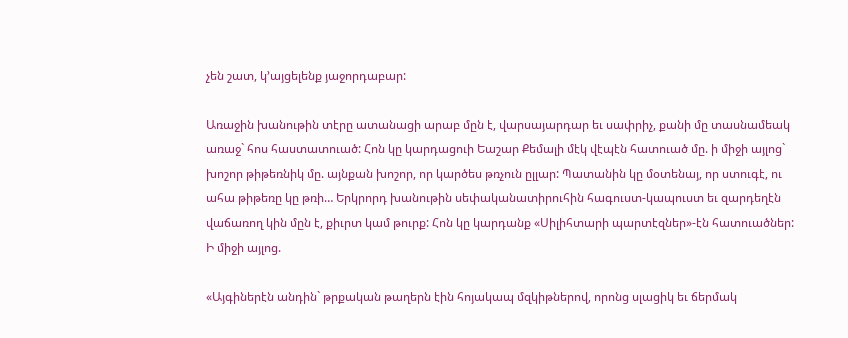չեն շատ, կ’այցելենք յաջորդաբար:

Առաջին խանութին տէրը ատանացի արաբ մըն է, վարսայարդար եւ սափրիչ, քանի մը տասնամեակ առաջ` հոս հաստատուած: Հոն կը կարդացուի Եաշար Քեմալի մէկ վէպէն հատուած մը. ի միջի այլոց` խոշոր թիթեռնիկ մը. այնքան խոշոր, որ կարծես թռչուն ըլլար: Պատանին կը մօտենայ, որ ստուգէ, ու ահա թիթեռը կը թռի… Երկրորդ խանութին սեփականատիրուհին հագուստ-կապուստ եւ զարդեղէն վաճառող կին մըն է, քիւրտ կամ թուրք: Հոն կը կարդանք «Սիլիհտարի պարտէզներ»-էն հատուածներ: Ի միջի այլոց.

«Այգիներէն անդին` թրքական թաղերն էին հոյակապ մզկիթներով, որոնց սլացիկ եւ ճերմակ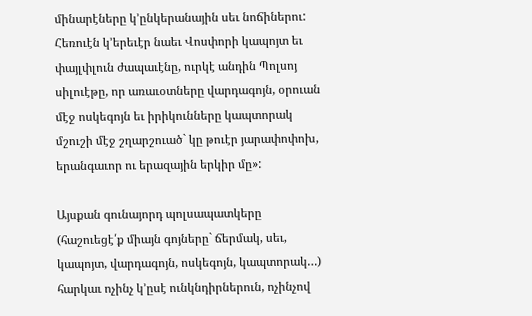մինարէները կ’ընկերանային սեւ նոճիներու: Հեռուէն կ’երեւէր նաեւ Վոսփորի կապոյտ եւ փայլփլուն ժապաւէնը, ուրկէ անդին Պոլսոյ սիլուէթը, որ առաւօտները վարդագոյն, օրուան մէջ ոսկեգոյն եւ իրիկունները կապտորակ մշուշի մէջ շղարշուած` կը թուէր յարափոփոխ, երանգաւոր ու երազային երկիր մը»:

Այսքան գունայորդ պոլսապատկերը (հաշուեցէ՛ք միայն գոյները` ճերմակ, սեւ, կապոյտ, վարդագոյն, ոսկեգոյն, կապտորակ…) հարկաւ ոչինչ կ’ըսէ ունկնդիրներուն, ոչինչով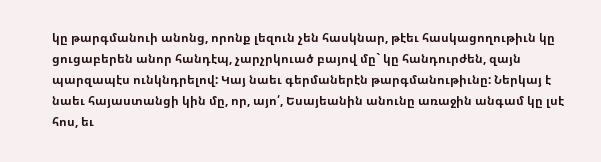կը թարգմանուի անոնց, որոնք լեզուն չեն հասկնար, թէեւ հասկացողութիւն կը ցուցաբերեն անոր հանդէպ, չարչրկուած բայով մը` կը հանդուրժեն, զայն պարզապէս ունկնդրելով: Կայ նաեւ գերմաներէն թարգմանութիւնը: Ներկայ է նաեւ հայաստանցի կին մը, որ, այո՛, Եսայեանին անունը առաջին անգամ կը լսէ հոս, եւ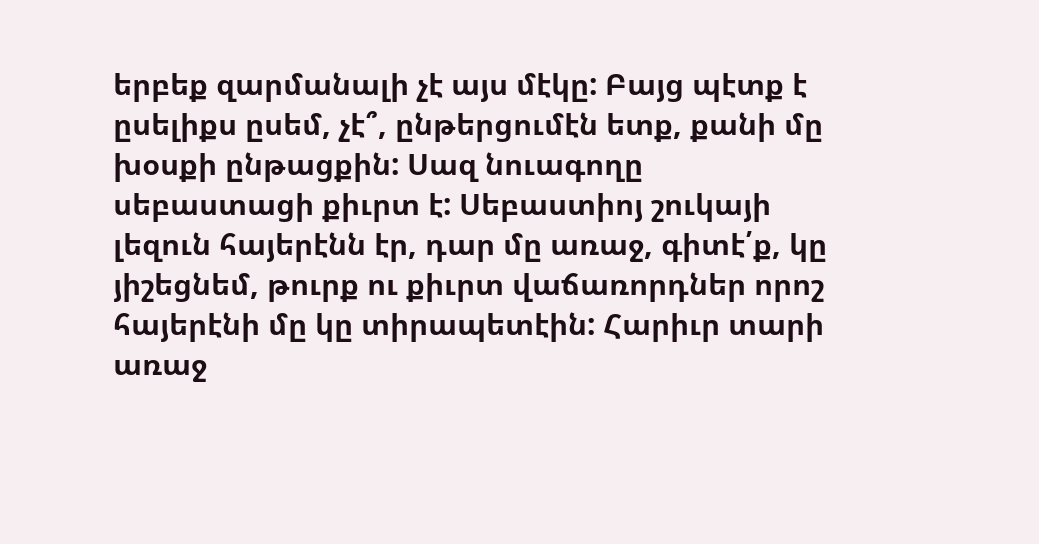երբեք զարմանալի չէ այս մէկը: Բայց պէտք է ըսելիքս ըսեմ, չէ՞, ընթերցումէն ետք, քանի մը խօսքի ընթացքին: Սազ նուագողը սեբաստացի քիւրտ է: Սեբաստիոյ շուկայի լեզուն հայերէնն էր, դար մը առաջ, գիտէ՛ք, կը յիշեցնեմ, թուրք ու քիւրտ վաճառորդներ որոշ հայերէնի մը կը տիրապետէին: Հարիւր տարի առաջ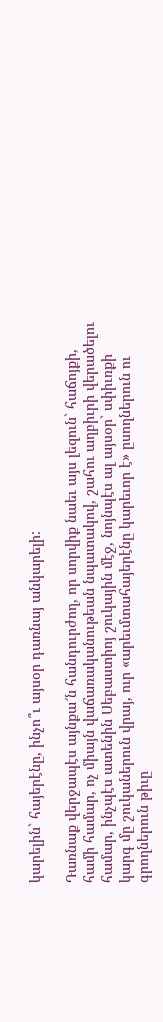կարելին` հայերէնը, ինչո՞ւ այսօր դառնայ անկարելի:

Դառնաք վերջապէս այնքա՜ն հանդուրժող, որ սորվիք նաեւ այս լեզուն` հաճոյքի, համի համար, ոչ միայն վաճառականութեան նպատակով, շահու աղբիւրի վերածելու համար, ինչպէս ատենին Սեբաստիոյ շուկային մէջ, նոյնպէս ալ այսօր` սփիւռքի կարգ մը շուկաներուն վրայ, ուր «արեւմտահայերէնը կարեւոր է» ըսողներուն ու գրողներուն թիւը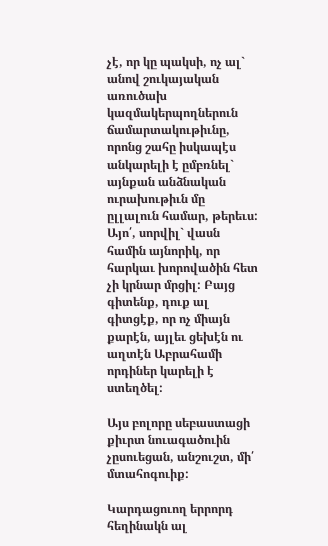չէ, որ կը պակսի, ոչ ալ` անով շուկայական առուծախ կազմակերպողներուն ճամարտակութիւնը, որոնց շահը իսկապէս անկարելի է ըմբռնել` այնքան անձնական ուրախութիւն մը ըլլալուն համար, թերեւս: Այո՛, սորվիլ` վասն համին այնորիկ, որ հարկաւ խորովածին հետ չի կրնար մրցիլ: Բայց գիտենք, դուք ալ գիտցէք, որ ոչ միայն քարէն, այլեւ ցեխէն ու աղտէն Աբրահամի որդիներ կարելի է ստեղծել:

Այս բոլորը սեբաստացի քիւրտ նուագածուին չըսուեցան, անշուշտ, մի՛ մտահոգուիք:

Կարդացուող երրորդ հեղինակն ալ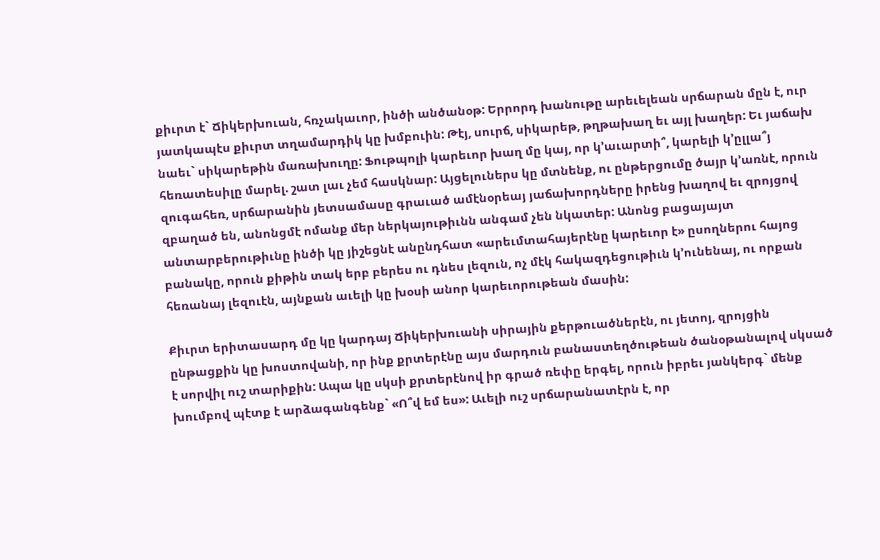քիւրտ է` Ճիկերխուան, հռչակաւոր, ինծի անծանօթ: Երրորդ խանութը արեւելեան սրճարան մըն է, ուր յատկապէս քիւրտ տղամարդիկ կը խմբուին: Թէյ, սուրճ, սիկարեթ, թղթախաղ եւ այլ խաղեր: Եւ յաճախ նաեւ` սիկարեթին մառախուղը: Ֆութպոլի կարեւոր խաղ մը կայ, որ կ’աւարտի՞, կարելի կ’ըլլա՞յ հեռատեսիլը մարել. շատ լաւ չեմ հասկնար: Այցելուներս կը մտնենք, ու ընթերցումը ծայր կ’առնէ, որուն զուգահեռ, սրճարանին յետսամասը գրաւած ամէնօրեայ յաճախորդները իրենց խաղով եւ զրոյցով զբաղած են, անոնցմէ ոմանք մեր ներկայութիւնն անգամ չեն նկատեր: Անոնց բացայայտ անտարբերութիւնը ինծի կը յիշեցնէ անընդհատ «արեւմտահայերէնը կարեւոր է» ըսողներու հայոց բանակը, որուն քիթին տակ երբ բերես ու դնես լեզուն, ոչ մէկ հակազդեցութիւն կ’ունենայ, ու որքան հեռանայ լեզուէն, այնքան աւելի կը խօսի անոր կարեւորութեան մասին:

Քիւրտ երիտասարդ մը կը կարդայ Ճիկերխուանի սիրային քերթուածներէն, ու յետոյ, զրոյցին ընթացքին կը խոստովանի, որ ինք քրտերէնը այս մարդուն բանաստեղծութեան ծանօթանալով սկսած է սորվիլ ուշ տարիքին: Ապա կը սկսի քրտերէնով իր գրած ռեփը երգել, որուն իբրեւ յանկերգ` մենք խումբով պէտք է արձագանգենք` «Ո՞վ եմ ես»: Աւելի ուշ սրճարանատէրն է, որ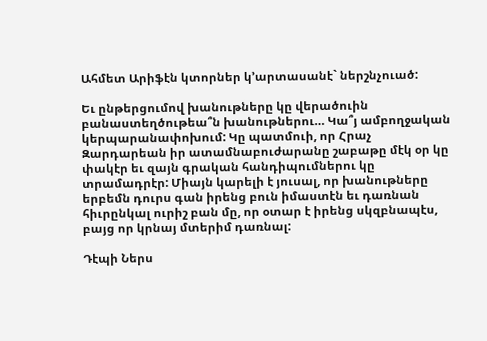Ահմետ Արիֆէն կտորներ կ’արտասանէ` ներշնչուած:

Եւ ընթերցումով խանութները կը վերածուին բանաստեղծութեա՞ն խանութներու… Կա՞յ ամբողջական կերպարանափոխում: Կը պատմուի, որ Հրաչ Զարդարեան իր ատամնաբուժարանը շաբաթը մէկ օր կը փակէր եւ զայն գրական հանդիպումներու կը տրամադրէր: Միայն կարելի է յուսալ, որ խանութները երբեմն դուրս գան իրենց բուն իմաստէն եւ դառնան հիւրընկալ ուրիշ բան մը, որ օտար է իրենց սկզբնապէս, բայց որ կրնայ մտերիմ դառնալ:

Դէպի Ներս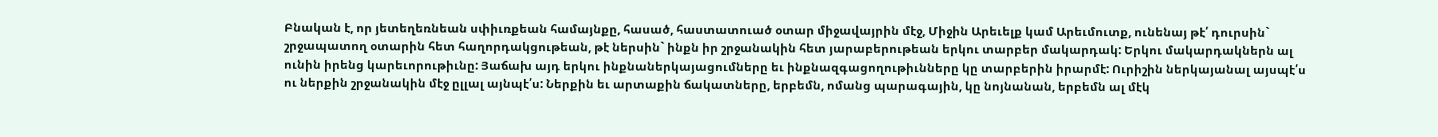Բնական է, որ յետեղեռնեան սփիւռքեան համայնքը, հասած, հաստատուած օտար միջավայրին մէջ, Միջին Արեւելք կամ Արեւմուտք, ունենայ թէ՛ դուրսին` շրջապատող օտարին հետ հաղորդակցութեան, թէ ներսին` ինքն իր շրջանակին հետ յարաբերութեան երկու տարբեր մակարդակ: Երկու մակարդակներն ալ ունին իրենց կարեւորութիւնը: Յաճախ այդ երկու ինքնաներկայացումները եւ ինքնազգացողութիւնները կը տարբերին իրարմէ: Ուրիշին ներկայանալ այսպէ՛ս ու ներքին շրջանակին մէջ ըլլալ այնպէ՛ս: Ներքին եւ արտաքին ճակատները, երբեմն, ոմանց պարագային, կը նոյնանան, երբեմն ալ մէկ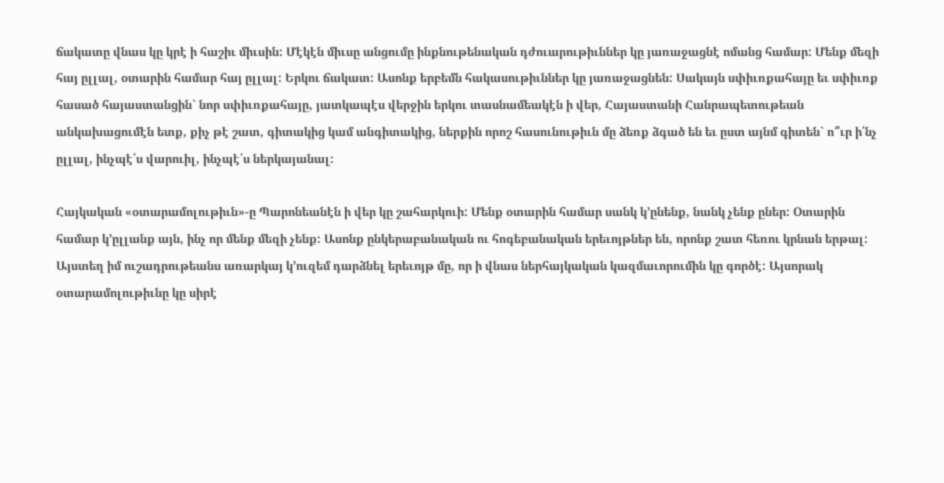ճակատը վնաս կը կրէ ի հաշիւ միւսին: Մէկէն միւսը անցումը ինքնութենական դժուարութիւններ կը յառաջացնէ ոմանց համար: Մենք մեզի  հայ ըլլալ, օտարին համար հայ ըլլալ: Երկու ճակատ: Ասոնք երբեմն հակասութիւններ կը յառաջացնեն: Սակայն սփիւռքահայը եւ սփիւռք հասած հայաստանցին` նոր սփիւռքահայը, յատկապէս վերջին երկու տասնամեակէն ի վեր, Հայաստանի Հանրապետութեան անկախացումէն ետք, քիչ թէ շատ, գիտակից կամ անգիտակից, ներքին որոշ հասունութիւն մը ձեռք ձգած են եւ ըստ այնմ գիտեն` ո՞ւր ի՛նչ ըլլալ, ինչպէ՛ս վարուիլ, ինչպէ՛ս ներկայանալ:

Հայկական «օտարամոլութիւն»-ը Պարոնեանէն ի վեր կը շահարկուի: Մենք օտարին համար սանկ կ’ընենք, նանկ չենք ըներ: Օտարին համար կ’ըլլանք այն, ինչ որ մենք մեզի չենք: Ասոնք ընկերաբանական ու հոգեբանական երեւոյթներ են, որոնք շատ հեռու կրնան երթալ: Այստեղ իմ ուշադրութեանս առարկայ կ’ուզեմ դարձնել երեւոյթ մը, որ ի վնաս ներհայկական կազմաւորումին կը գործէ: Այսորակ օտարամոլութիւնը կը սիրէ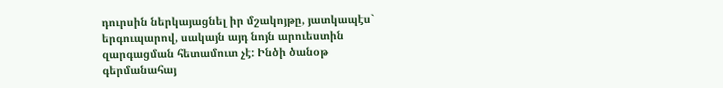դուրսին ներկայացնել իր մշակոյթը, յատկապէս` երգուպարով, սակայն այդ նոյն արուեստին զարգացման հետամուտ չէ: Ինծի ծանօթ գերմանահայ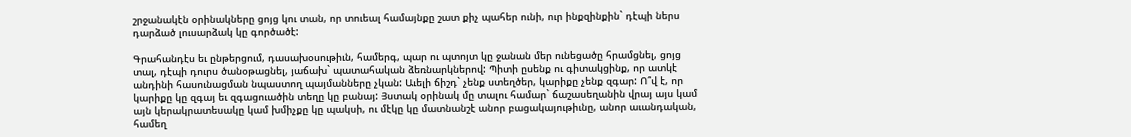շրջանակէն օրինակները ցոյց կու տան, որ տուեալ համայնքը շատ քիչ պահեր ունի, ուր ինքզինքին` դէպի ներս դարձած լուսարձակ կը գործածէ:

Գրահանդէս եւ ընթերցում, դասախօսութիւն, համերգ, պար ու պտոյտ կը ջանան մեր ունեցածը հրամցնել, ցոյց տալ, դէպի դուրս ծանօթացնել, յաճախ` պատահական ձեռնարկներով: Պիտի ըսենք ու գիտակցինք, որ ատկէ անդինի հասունացման նպաստող պայմանները չկան: Աւելի ճիշդ` չենք ստեղծեր, կարիքը չենք զգար: Ո՞վ է, որ կարիքը կը զգայ եւ զգացուածին տեղը կը բանայ: Յստակ օրինակ մը տալու համար` ճաշասեղանին վրայ այս կամ այն կերակրատեսակը կամ խմիչքը կը պակսի, ու մէկը կը մատնանշէ անոր բացակայութիւնը, անոր աւանդական, համեղ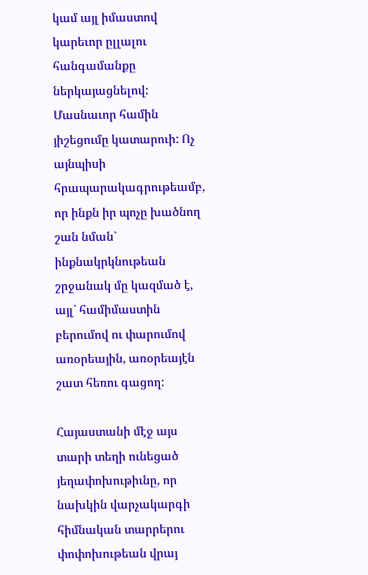կամ այլ իմաստով կարեւոր ըլլալու հանգամանքը ներկայացնելով: Մասնաւոր համին յիշեցումը կատարուի: Ոչ այնպիսի հրապարակագրութեամբ, որ ինքն իր պոչը խածնող շան նման` ինքնակրկնութեան շրջանակ մը կազմած է, այլ` համիմաստին բերումով ու փարումով առօրեային, առօրեայէն շատ հեռու գացող:

Հայաստանի մէջ այս տարի տեղի ունեցած յեղափոխութիւնը, որ նախկին վարչակարգի հիմնական տարրերու փոփոխութեան վրայ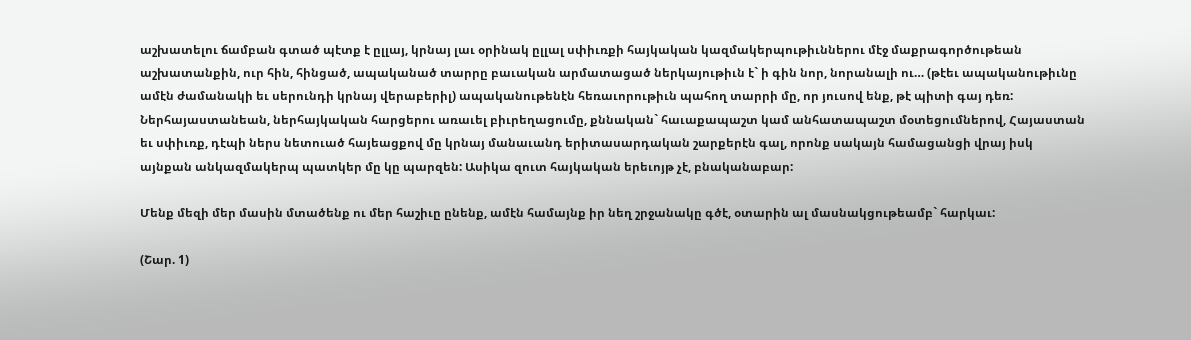աշխատելու ճամբան գտած պէտք է ըլլայ, կրնայ լաւ օրինակ ըլլալ սփիւռքի հայկական կազմակերպութիւններու մէջ մաքրագործութեան աշխատանքին, ուր հին, հինցած, ապականած տարրը բաւական արմատացած ներկայութիւն է` ի գին նոր, նորանալի ու… (թէեւ ապականութիւնը ամէն ժամանակի եւ սերունդի կրնայ վերաբերիլ) ապականութենէն հեռաւորութիւն պահող տարրի մը, որ յուսով ենք, թէ պիտի գայ դեռ: Ներհայաստանեան, ներհայկական հարցերու առաւել բիւրեղացումը, քննական` հաւաքապաշտ կամ անհատապաշտ մօտեցումներով, Հայաստան եւ սփիւռք, դէպի ներս նետուած հայեացքով մը կրնայ մանաւանդ երիտասարդական շարքերէն գալ, որոնք սակայն համացանցի վրայ իսկ այնքան անկազմակերպ պատկեր մը կը պարզեն: Ասիկա զուտ հայկական երեւոյթ չէ, բնականաբար:

Մենք մեզի մեր մասին մտածենք ու մեր հաշիւը ընենք, ամէն համայնք իր նեղ շրջանակը գծէ, օտարին ալ մասնակցութեամբ` հարկաւ:

(Շար. 1)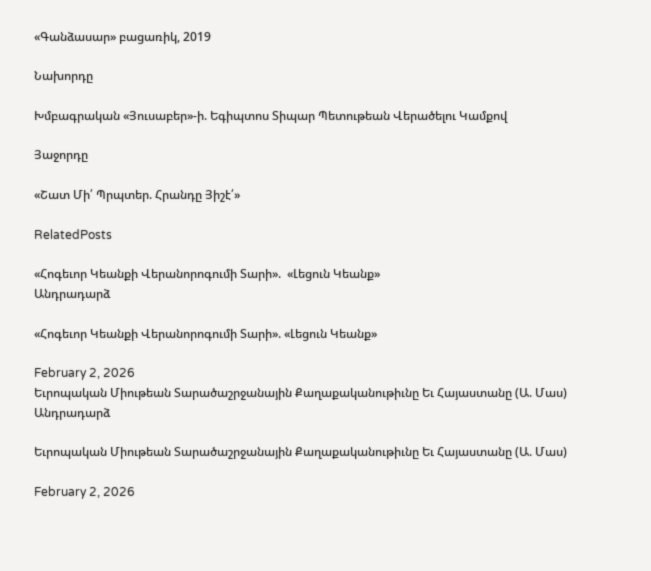«Գանձասար» բացառիկ, 2019

Նախորդը

Խմբագրական «Յուսաբեր»-ի. Եգիպտոս Տիպար Պետութեան Վերածելու Կամքով

Յաջորդը

«Շատ Մի՛ Պրպտեր. Հրանդը Յիշէ՛»

RelatedPosts

«Հոգեւոր Կեանքի Վերանորոգումի Տարի».  «Լեցուն Կեանք»
Անդրադարձ

«Հոգեւոր Կեանքի Վերանորոգումի Տարի». «Լեցուն Կեանք»

February 2, 2026
Եւրոպական Միութեան Տարածաշրջանային Քաղաքականութիւնը Եւ Հայաստանը (Ա. Մաս)
Անդրադարձ

Եւրոպական Միութեան Տարածաշրջանային Քաղաքականութիւնը Եւ Հայաստանը (Ա. Մաս)

February 2, 2026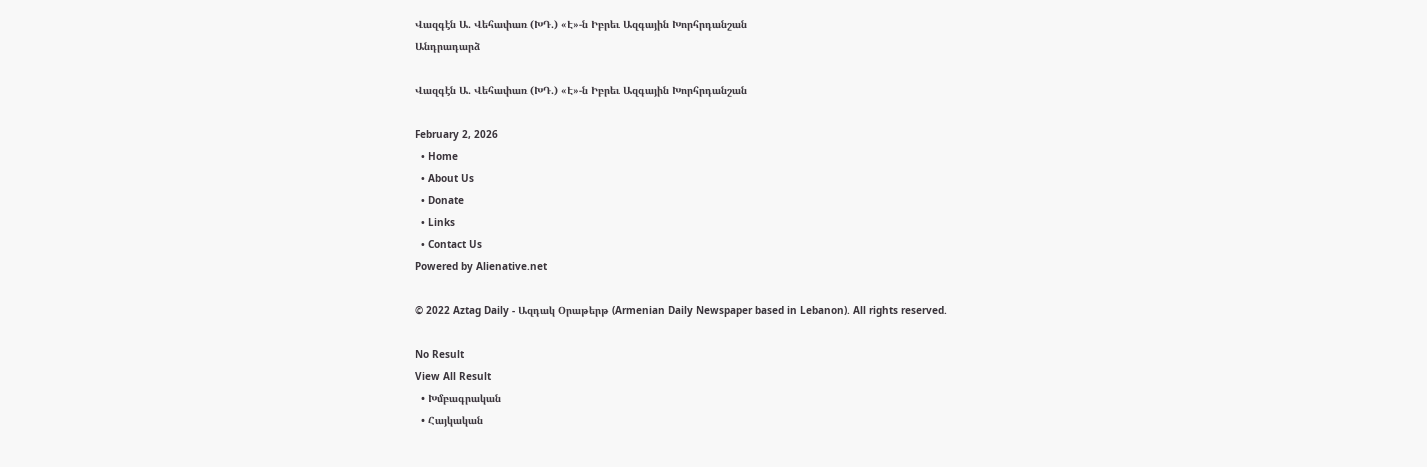Վազգէն Ա. Վեհափառ (ԽԴ.) «Է»-ն Իբրեւ Ազգային Խորհրդանշան
Անդրադարձ

Վազգէն Ա. Վեհափառ (ԽԴ.) «Է»-ն Իբրեւ Ազգային Խորհրդանշան

February 2, 2026
  • Home
  • About Us
  • Donate
  • Links
  • Contact Us
Powered by Alienative.net

© 2022 Aztag Daily - Ազդակ Օրաթերթ (Armenian Daily Newspaper based in Lebanon). All rights reserved.

No Result
View All Result
  • Խմբագրական
  • Հայկական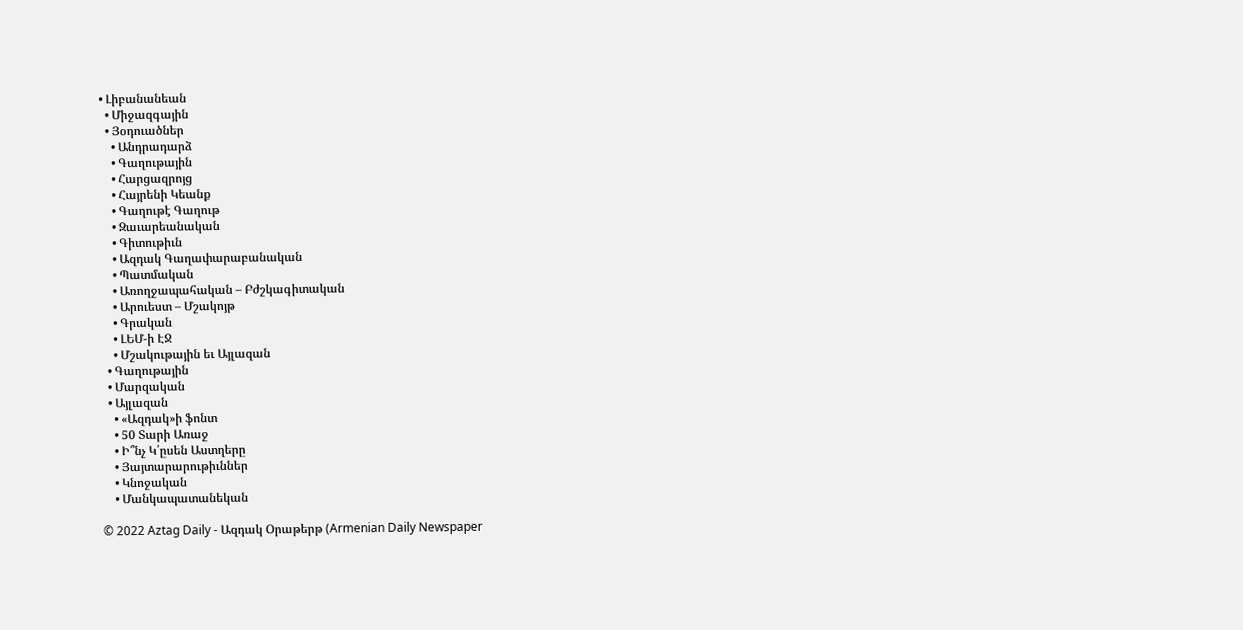• Լիբանանեան
  • Միջազգային
  • Յօդուածներ
    • Անդրադարձ
    • Գաղութային
    • Հարցազրոյց
    • Հայրենի Կեանք
    • Գաղութէ Գաղութ
    • Զաւարեանական
    • Գիտութիւն
    • Ազդակ Գաղափարաբանական
    • Պատմական
    • Առողջապահական – Բժշկագիտական
    • Արուեստ – Մշակոյթ
    • Գրական
    • ԼԵՄ-ի ԷՋ
    • Մշակութային եւ Այլազան
  • Գաղութային
  • Մարզական
  • Այլազան
    • «Ազդակ»ի ֆոնտ
    • 50 Տարի Առաջ
    • Ի՞նչ Կ՛ըսեն Աստղերը
    • Յայտարարութիւններ
    • Կնոջական
    • Մանկապատանեկան

© 2022 Aztag Daily - Ազդակ Օրաթերթ (Armenian Daily Newspaper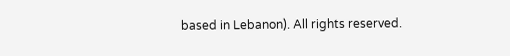based in Lebanon). All rights reserved.